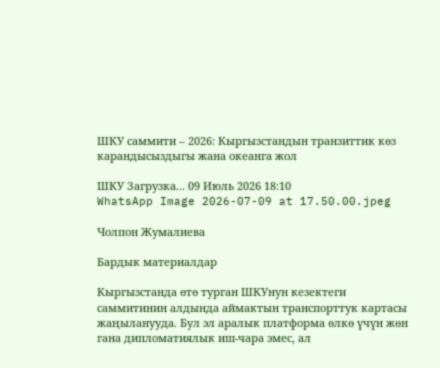ШКУ саммити – 2026: Кыргызстандын транзиттик көз карандысыздыгы жана океанга жол

ШКУ Загрузка... 09 Июль 2026 18:10
WhatsApp Image 2026-07-09 at 17.50.00.jpeg

Чолпон Жумалиева

Бардык материалдар

Кыргызстанда өтө турган ШКУнун кезектеги саммитинин алдында аймактын транспорттук картасы жаңыланууда. Бул эл аралык платформа өлкө үчүн жөн гана дипломатиялык иш-чара эмес, ал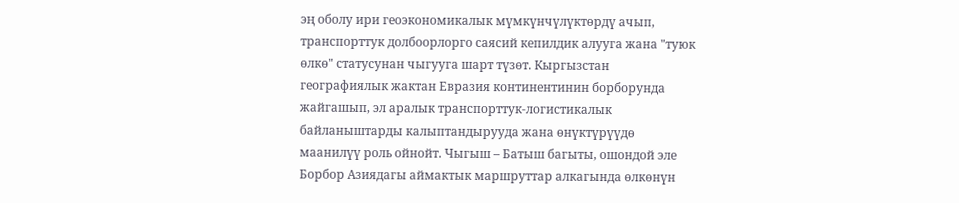эң оболу ири геоэкономикалык мүмкүнчүлүктөрдү ачып, транспорттук долбоорлорго саясий кепилдик алууга жана "туюк өлкө" статусунан чыгууга шарт түзөт. Кыргызстан географиялык жактан Евразия континентинин борборунда жайгашып, эл аралык транспорттук-логистикалык байланыштарды калыптандырууда жана өнүктүрүүдө маанилүү роль ойнойт. Чыгыш – Батыш багыты, ошондой эле Борбор Азиядагы аймактык маршруттар алкагында өлкөнүн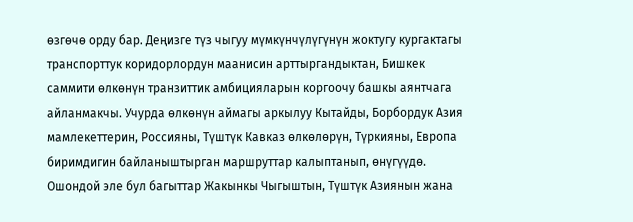өзгөчө орду бар. Деңизге түз чыгуу мүмкүнчүлүгүнүн жоктугу кургактагы транспорттук коридорлордун маанисин арттыргандыктан, Бишкек саммити өлкөнүн транзиттик амбицияларын коргоочу башкы аянтчага айланмакчы. Учурда өлкөнүн аймагы аркылуу Кытайды, Борбордук Азия мамлекеттерин, Россияны, Түштүк Кавказ өлкөлөрүн, Түркияны, Европа биримдигин байланыштырган маршруттар калыптанып, өнүгүүдө. Ошондой эле бул багыттар Жакынкы Чыгыштын, Түштүк Азиянын жана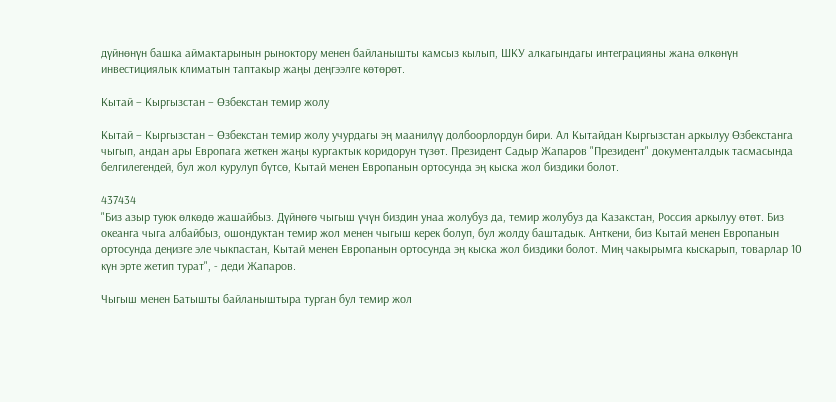дүйнөнүн башка аймактарынын рыноктору менен байланышты камсыз кылып, ШКУ алкагындагы интеграцияны жана өлкөнүн инвестициялык климатын таптакыр жаңы деңгээлге көтөрөт.

Кытай – Кыргызстан – Өзбекстан темир жолу

Кытай – Кыргызстан – Өзбекстан темир жолу учурдагы эң маанилүү долбоорлордун бири. Ал Кытайдан Кыргызстан аркылуу Өзбекстанга чыгып, андан ары Европага жеткен жаңы кургактык коридорун түзөт. Президент Садыр Жапаров "Президент" документалдык тасмасында белгилегендей, бул жол курулуп бүтсө, Кытай менен Европанын ортосунда эң кыска жол биздики болот.

437434
"Биз азыр туюк өлкөдө жашайбыз. Дүйнөгө чыгыш үчүн биздин унаа жолубуз да, темир жолубуз да Казакстан, Россия аркылуу өтөт. Биз океанга чыга албайбыз, ошондуктан темир жол менен чыгыш керек болуп, бул жолду баштадык. Анткени, биз Кытай менен Европанын ортосунда деңизге эле чыкпастан, Кытай менен Европанын ортосунда эң кыска жол биздики болот. Миң чакырымга кыскарып, товарлар 10 күн эрте жетип турат", - деди Жапаров.

Чыгыш менен Батышты байланыштыра турган бул темир жол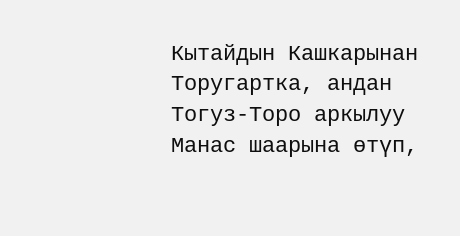Кытайдын Кашкарынан Торугартка, андан Тогуз-Торо аркылуу Манас шаарына өтүп,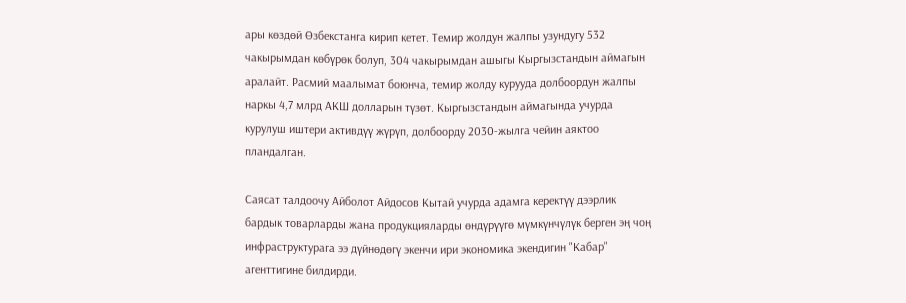ары көздөй Өзбекстанга кирип кетет. Темир жолдун жалпы узундугу 532 чакырымдан көбүрөк болуп, 304 чакырымдан ашыгы Кыргызстандын аймагын аралайт. Расмий маалымат боюнча, темир жолду курууда долбоордун жалпы наркы 4,7 млрд АКШ долларын түзөт. Кыргызстандын аймагында учурда курулуш иштери активдүү жүрүп, долбоорду 2030-жылга чейин аяктоо пландалган.

Саясат талдоочу Айболот Айдосов Кытай учурда адамга керектүү дээрлик бардык товарларды жана продукцияларды өндүрүүгө мүмкүнчүлүк берген эң чоң инфраструктурага ээ дүйнөдөгү экенчи ири экономика экендигин "Кабар" агенттигине билдирди.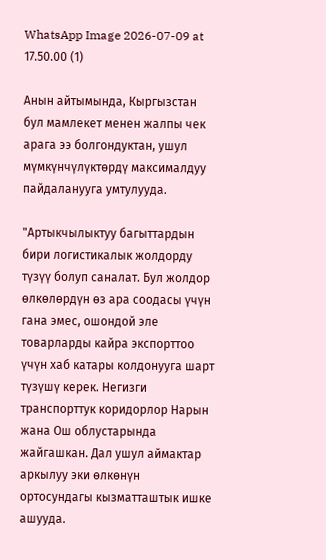WhatsApp Image 2026-07-09 at 17.50.00 (1)

Анын айтымында, Кыргызстан бул мамлекет менен жалпы чек арага ээ болгондуктан, ушул мүмкүнчүлүктөрдү максималдуу пайдаланууга умтулууда.

"Артыкчылыктуу багыттардын бири логистикалык жолдорду түзүү болуп саналат. Бул жолдор өлкөлөрдүн өз ара соодасы үчүн гана эмес, ошондой эле товарларды кайра экспорттоо үчүн хаб катары колдонууга шарт түзүшү керек. Негизги транспорттук коридорлор Нарын жана Ош облустарында жайгашкан. Дал ушул аймактар аркылуу эки өлкөнүн ортосундагы кызматташтык ишке ашууда.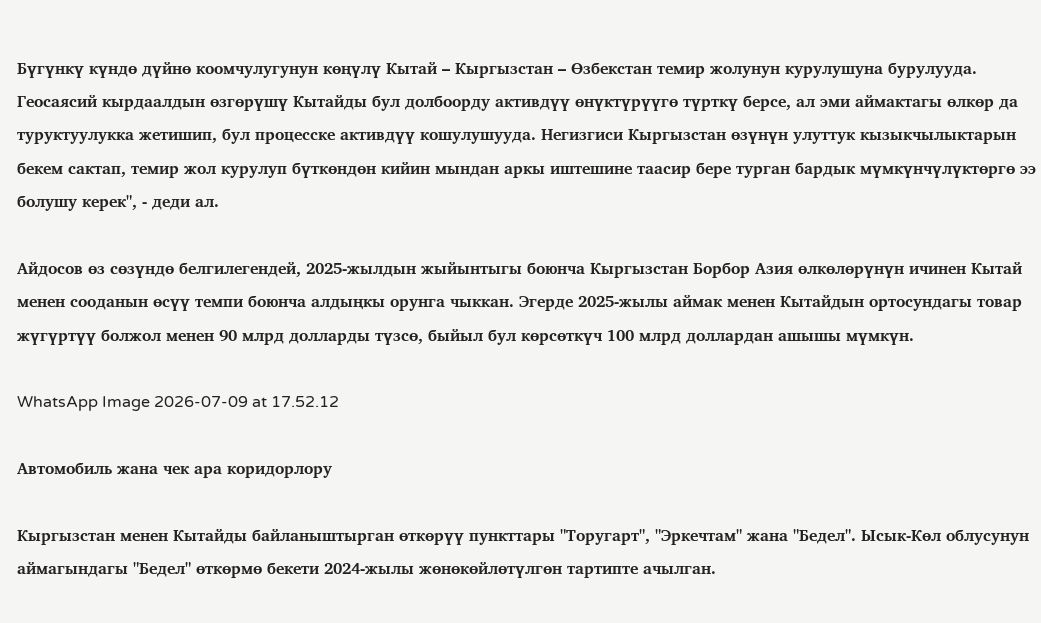Бүгүнкү күндө дүйнө коомчулугунун көңүлү Кытай – Кыргызстан – Өзбекстан темир жолунун курулушуна бурулууда. Геосаясий кырдаалдын өзгөрүшү Кытайды бул долбоорду активдүү өнүктүрүүгө түрткү берсе, ал эми аймактагы өлкөр да туруктуулукка жетишип, бул процесске активдүү кошулушууда. Негизгиси Кыргызстан өзүнүн улуттук кызыкчылыктарын бекем сактап, темир жол курулуп бүткөндөн кийин мындан аркы иштешине таасир бере турган бардык мүмкүнчүлүктөргө ээ болушу керек", - деди ал.

Айдосов өз сөзүндө белгилегендей, 2025-жылдын жыйынтыгы боюнча Кыргызстан Борбор Азия өлкөлөрүнүн ичинен Кытай менен сооданын өсүү темпи боюнча алдыңкы орунга чыккан. Эгерде 2025-жылы аймак менен Кытайдын ортосундагы товар жүгүртүү болжол менен 90 млрд долларды түзсө, быйыл бул көрсөткүч 100 млрд доллардан ашышы мүмкүн.

WhatsApp Image 2026-07-09 at 17.52.12

Автомобиль жана чек ара коридорлору

Кыргызстан менен Кытайды байланыштырган өткөрүү пункттары "Торугарт", "Эркечтам" жана "Бедел". Ысык-Көл облусунун аймагындагы "Бедел" өткөрмө бекети 2024-жылы жөнөкөйлөтүлгөн тартипте ачылган.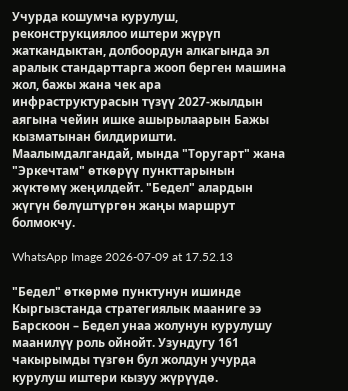Учурда кошумча курулуш, реконструкциялоо иштери жүрүп жаткандыктан, долбоордун алкагында эл аралык стандарттарга жооп берген машина жол, бажы жана чек ара инфраструктурасын түзүү 2027-жылдын аягына чейин ишке ашырылаарын Бажы кызматынан билдиришти. Маалымдалгандай, мында "Торугарт" жана "Эркечтам" өткөрүү пункттарынын жүктөмү жеңилдейт. "Бедел" алардын жүгүн бөлүштүргөн жаңы маршрут болмокчу.

WhatsApp Image 2026-07-09 at 17.52.13

"Бедел" өткөрмө пунктунун ишинде Кыргызстанда стратегиялык мааниге ээ Барскоон – Бедел унаа жолунун курулушу маанилүү роль ойнойт. Узундугу 161 чакырымды түзгөн бул жолдун учурда курулуш иштери кызуу жүрүүдө.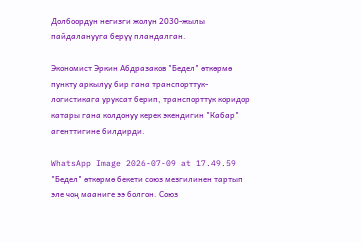Долбоордун негизги жолун 2030-жылы пайдаланууга берүү пландалган.

Экономист Эркин Абдразаков "Бедел" өткөрмө пункту аркылуу бир гана транспорттук-логистикага уруксат берип, транспорттук коридор катары гана колдонуу керек экендигин "Кабар" агенттигине билдирди.

WhatsApp Image 2026-07-09 at 17.49.59
"Бедел" өткөрмө бекети союз мезгилинен тартып эле чоң мааниге ээ болгон. Союз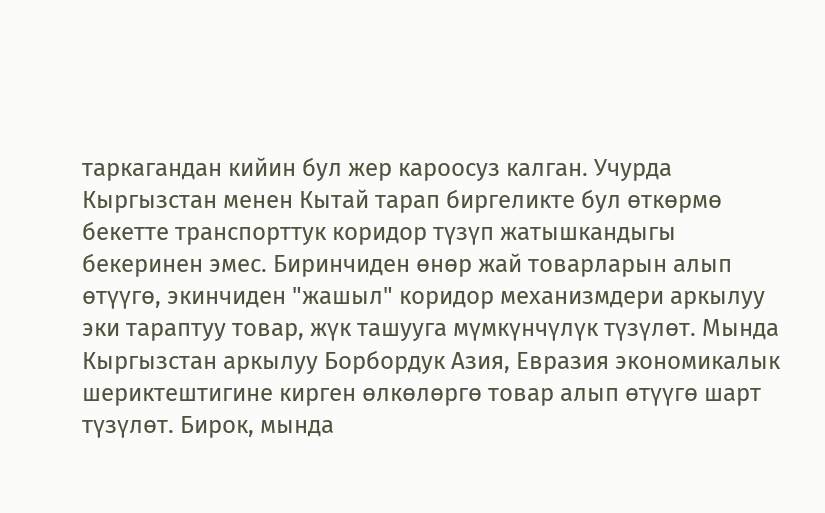таркагандан кийин бул жер кароосуз калган. Учурда Кыргызстан менен Кытай тарап биргеликте бул өткөрмө бекетте транспорттук коридор түзүп жатышкандыгы бекеринен эмес. Биринчиден өнөр жай товарларын алып өтүүгө, экинчиден "жашыл" коридор механизмдери аркылуу эки тараптуу товар, жүк ташууга мүмкүнчүлүк түзүлөт. Мында Кыргызстан аркылуу Борбордук Азия, Евразия экономикалык шериктештигине кирген өлкөлөргө товар алып өтүүгө шарт түзүлөт. Бирок, мында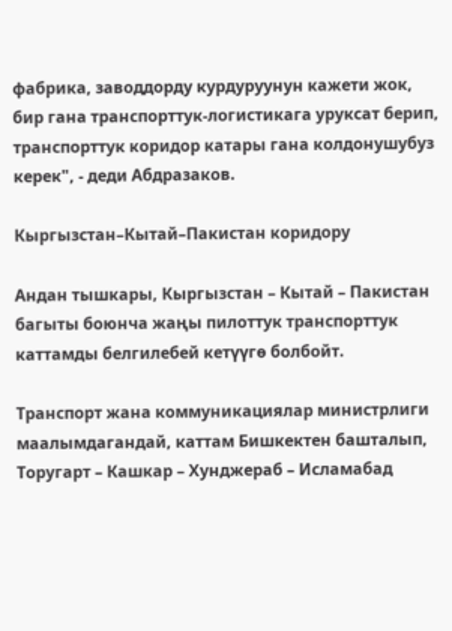фабрика, заводдорду курдуруунун кажети жок, бир гана транспорттук-логистикага уруксат берип, транспорттук коридор катары гана колдонушубуз керек", - деди Абдразаков.

Кыргызстан–Кытай–Пакистан коридору

Андан тышкары, Кыргызстан – Кытай – Пакистан багыты боюнча жаңы пилоттук транспорттук каттамды белгилебей кетүүгө болбойт.

Транспорт жана коммуникациялар министрлиги маалымдагандай, каттам Бишкектен башталып, Торугарт – Кашкар – Хунджераб – Исламабад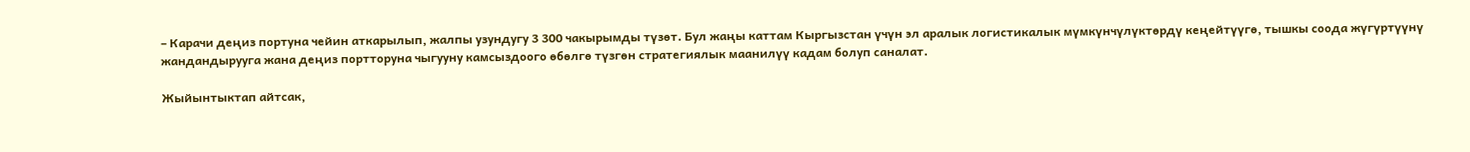– Карачи деңиз портуна чейин аткарылып, жалпы узундугу 3 300 чакырымды түзөт. Бул жаңы каттам Кыргызстан үчүн эл аралык логистикалык мүмкүнчүлүктөрдү кеңейтүүгө, тышкы соода жүгүртүүнү жандандырууга жана деңиз портторуна чыгууну камсыздоого өбөлгө түзгөн стратегиялык маанилүү кадам болуп саналат.

Жыйынтыктап айтсак,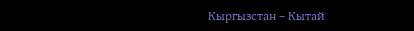Кыргызстан – Кытай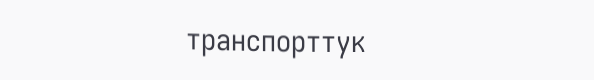транспорттук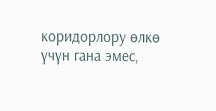коридорлору өлкө үчүн гана эмес,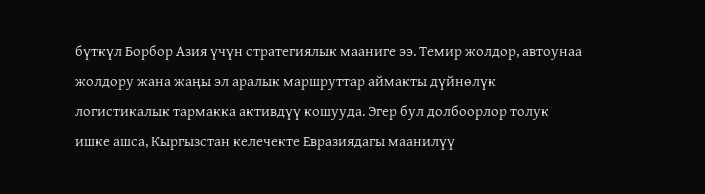бүткүл Борбор Азия үчүн стратегиялык мааниге ээ. Темир жолдор, автоунаа жолдору жана жаңы эл аралык маршруттар аймакты дүйнөлүк логистикалык тармакка активдүү кошууда. Эгер бул долбоорлор толук ишке ашса, Кыргызстан келечекте Евразиядагы маанилүү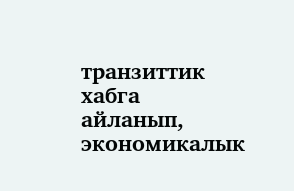транзиттик хабга айланып, экономикалык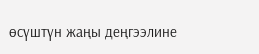өсүштүн жаңы деңгээлине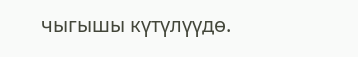чыгышы күтүлүүдө.